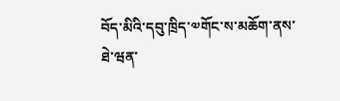བོད་མིའི་དབུ་ཁྲིད་༧གོང་ས་མཆོག་ནས་ཐེ་ཝན་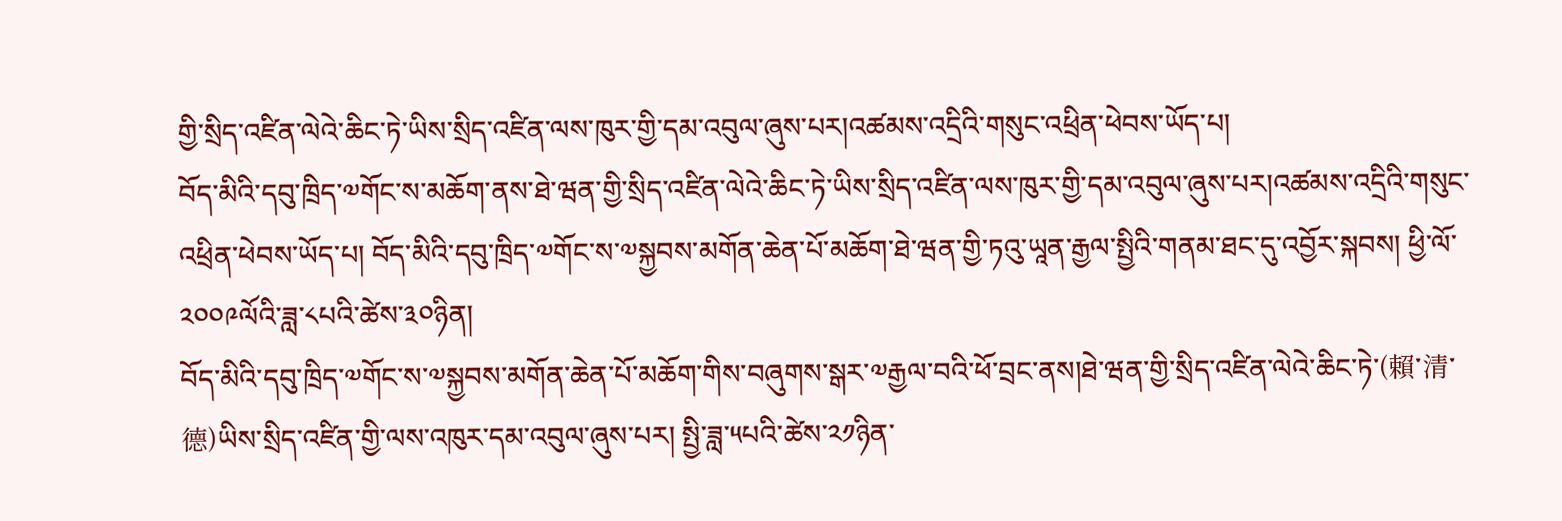གྱི་སྲིད་འཛིན་ལེའེ་ཆིང་ཏེ་ཡིས་སྲིད་འཛིན་ལས་ཁུར་གྱི་དམ་འབུལ་ཞུས་པར།འཚམས་འདྲིའི་གསུང་འཕྲིན་ཕེབས་ཡོད་པ།
བོད་མིའི་དབུ་ཁྲིད་༧གོང་ས་མཆོག་ནས་ཐེ་ཝན་གྱི་སྲིད་འཛིན་ལེའེ་ཆིང་ཏེ་ཡིས་སྲིད་འཛིན་ལས་ཁུར་གྱི་དམ་འབུལ་ཞུས་པར།འཚམས་འདྲིའི་གསུང་འཕྲིན་ཕེབས་ཡོད་པ། བོད་མིའི་དབུ་ཁྲིད་༧གོང་ས་༧སྐྱབས་མགོན་ཆེན་པོ་མཆོག་ཐེ་ཝན་གྱི་ཏའུ་ཡཱན་རྒྱལ་སྤྱིའི་གནམ་ཐང་དུ་འབྱོར་སྐབས། ཕྱི་ལོ་༢༠༠༩ལོའི་ཟླ་༨པའི་ཚེས་༣༠ཉིན།
བོད་མིའི་དབུ་ཁྲིད་༧གོང་ས་༧སྐྱབས་མགོན་ཆེན་པོ་མཆོག་གིས་བཞུགས་སྒར་༧རྒྱལ་བའི་ཕོ་བྲང་ནས།ཐེ་ཝན་གྱི་སྲིད་འཛིན་ལེའེ་ཆིང་ཏེ་(賴་清་德)ཡིས་སྲིད་འཛིན་གྱི་ལས་འཁུར་དམ་འབུལ་ཞུས་པར། སྤྱི་ཟླ་༥པའི་ཚེས་༢༡ཉིན་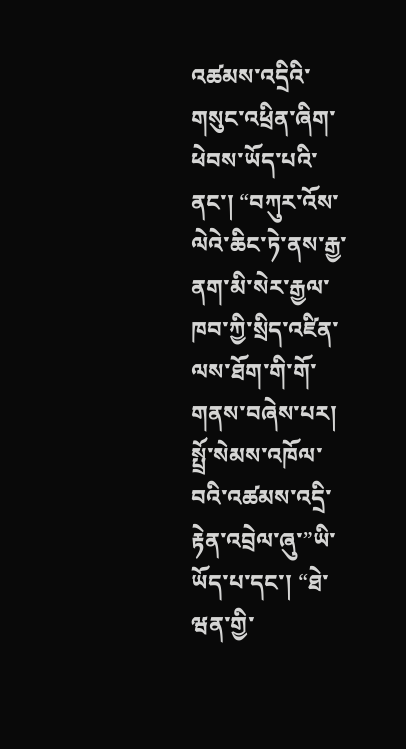འཚམས་འདྲིའི་གསུང་འཕྲིན་ཞིག་ཕེབས་ཡོད་པའི་ནང་། “བཀུར་འོས་ལེའེ་ཆིང་ཏེ་ནས་རྒྱ་ནག་མི་སེར་རྒྱལ་ཁབ་ཀྱི་སྲིད་འཛིན་ལས་ཐོག་གི་གོ་གནས་བཞེས་པར། སྤྲོ་སེམས་འཁོལ་བའི་འཚམས་འདྲི་རྟེན་འབྲེལ་ཞུ་”ཡི་ཡོད་པ་དང་། “ཐེ་ཝན་གྱི་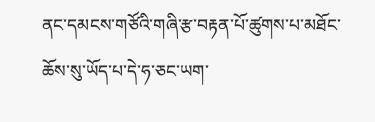ནང་དམངས་གཙོའི་གཞི་རྩ་བརྟན་པོ་ཚུགས་པ་མཐོང་ཆོས་སུ་ཡོད་པ་དེ་ཧ་ཅང་ཡག་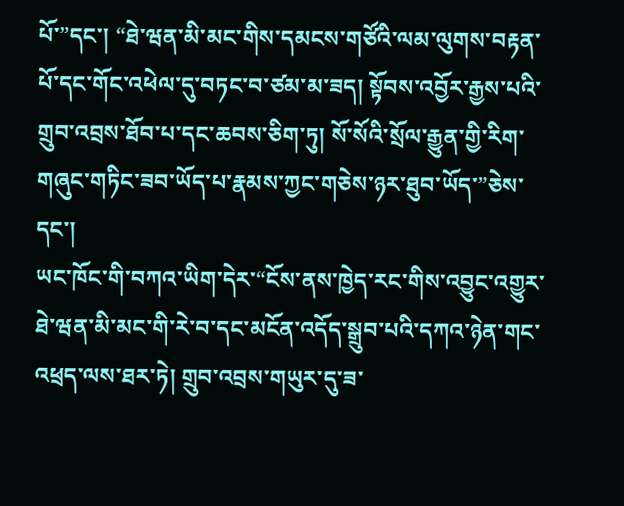པོ་”དང་། “ཐེ་ཝན་མི་མང་གིས་དམངས་གཙོའི་ལམ་ལུགས་བརྟན་པོ་དང་གོང་འཕེལ་དུ་བཏང་བ་ཙམ་མ་ཟད། སྟོབས་འབྱོར་རྒྱས་པའི་གྲུབ་འབྲས་ཐོབ་པ་དང་ཆབས་ཅིག་ཏུ། སོ་སོའི་སྲོལ་རྒྱུན་གྱི་རིག་གཞུང་གཏིང་ཟབ་ཡོད་པ་རྣམས་ཀྱང་གཅེས་ཉར་ཐུབ་ཡོད་”ཅེས་དང་།
ཡང་ཁོང་གི་བཀའ་ཡིག་དེར་“ངོས་ནས་ཁྱེད་རང་གིས་འབྱུང་འགྱུར་ཐེ་ཝན་མི་མང་གི་རེ་བ་དང་མངོན་འདོད་སྒྲུབ་པའི་དཀའ་ཉེན་གང་འཕྲད་ལས་ཐར་ཏེ། གྲུབ་འབྲས་གཡུར་དུ་ཟ་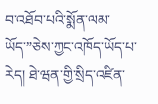བ་འཐོབ་པའི་སྨོན་ལམ་ཡོད་”ཅེས་ཀྱང་འཁོད་ཡོད་པ་རེད། ཐེ་ཝན་གྱི་སྲིད་འཛིན་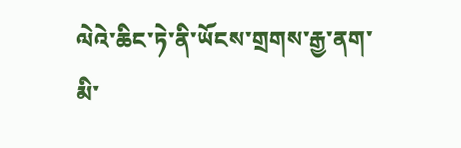ལེའེ་ཆིང་ཏེ་ནི་ཡོངས་གྲགས་རྒྱ་ནག་མི་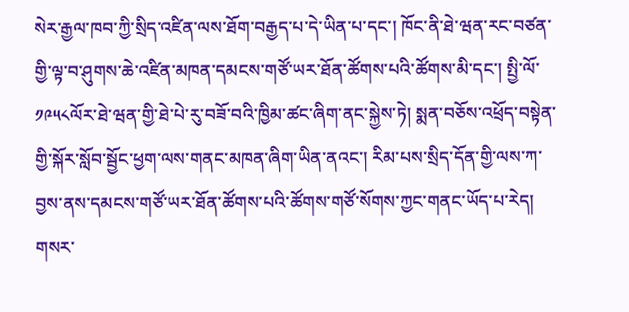སེར་རྒྱལ་ཁབ་ཀྱི་སྲིད་འཛིན་ལས་ཐོག་བརྒྱད་པ་དེ་ཡིན་པ་དང་། ཁོང་ནི་ཐེ་ཝན་རང་བཙན་གྱི་ལྟ་བ་ཤུགས་ཆེ་འཛིན་མཁན་དམངས་གཙོ་ཡར་ཐོན་ཚོགས་པའི་ཚོགས་མི་དང་། སྤྱི་ལོ་༡༩༥༨ལོར་ཐེ་ཝན་གྱི་ཐེ་པེ་རུ་བཟོ་བའི་ཁྱིམ་ཚང་ཞིག་ནང་སྐྱེས་ཏེ། སྨན་བཅོས་འཕྲོད་བསྟེན་གྱི་སྐོར་སློབ་སྦྱོང་ཕྱག་ལས་གནང་མཁན་ཞིག་ཡིན་ནའང་། རིམ་པས་སྲིད་དོན་གྱི་ལས་ཀ་བྱས་ནས་དམངས་གཙོ་ཡར་ཐོན་ཚོགས་པའི་ཚོགས་གཙོ་སོགས་ཀྱང་གནང་ཡོད་པ་རེད།
གསར་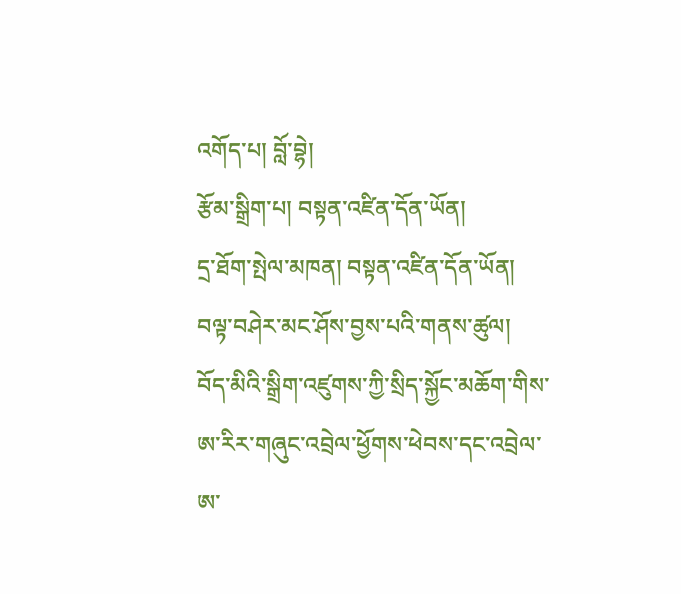འགོད་པ། བློ་བྷེ།
རྩོམ་སྒྲིག་པ། བསྟན་འཛིན་དོན་ཡོན།
དྲ་ཐོག་སྤེལ་མཁན། བསྟན་འཛིན་དོན་ཡོན།
བལྟ་བཤེར་མང་ཤོས་བྱས་པའི་གནས་ཚུལ།
བོད་མིའི་སྒྲིག་འཛུགས་ཀྱི་སྲིད་སྐྱོང་མཆོག་གིས་ཨ་རིར་གཞུང་འབྲེལ་ཕྱོགས་ཕེབས་དང་འབྲེལ་ཨ་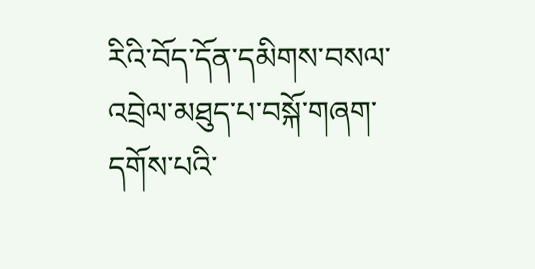རིའི་བོད་དོན་དམིགས་བསལ་འབྲེལ་མཐུད་པ་བསྐོ་གཞག་དགོས་པའི་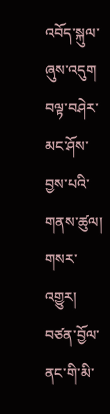འབོད་སྐུལ་ཞུས་འདུག
བལྟ་བཤེར་མང་ཤོས་བྱས་པའི་གནས་ཚུལ།
གསར་འགྱུར།
བཙན་བྱོལ་ནང་གི་མི་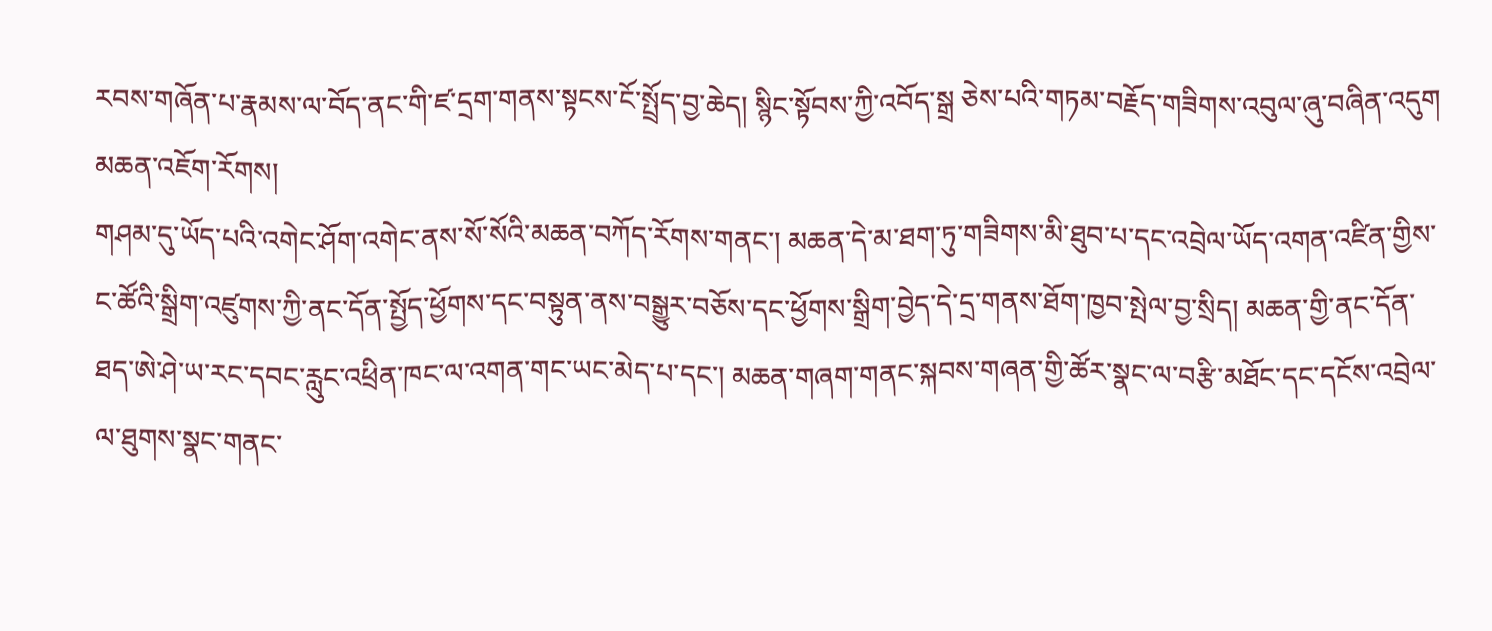རབས་གཞོན་པ་རྣམས་ལ་བོད་ནང་གི་ཛ་དྲག་གནས་སྟངས་ངོ་སྤྲོད་བྱ་ཆེད། སྙིང་སྟོབས་ཀྱི་འབོད་སྒྲ ཅེས་པའི་གཏམ་བརྗོད་གཟིགས་འབུལ་ཞུ་བཞིན་འདུག
མཆན་འཇོག་རོགས།
གཤམ་དུ་ཡོད་པའི་འགེང་ཤོག་འགེང་ནས་སོ་སོའི་མཆན་བཀོད་རོགས་གནང་། མཆན་དེ་མ་ཐག་ཏུ་གཟིགས་མི་ཐུབ་པ་དང་འབྲེལ་ཡོད་འགན་འཛིན་གྱིས་ང་ཚོའི་སྒྲིག་འཛུགས་ཀྱི་ནང་དོན་སྤྱོད་ཕྱོགས་དང་བསྟུན་ནས་བསྒྱུར་བཅོས་དང་ཕྱོགས་སྒྲིག་བྱེད་དེ་དྲ་གནས་ཐོག་ཁྱབ་སྤེལ་བྱ་སྲིད། མཆན་གྱི་ནང་དོན་ཐད་ཨེ་ཤེ་ཡ་རང་དབང་རླུང་འཕྲིན་ཁང་ལ་འགན་གང་ཡང་མེད་པ་དང་། མཆན་གཞག་གནང་སྐབས་གཞན་གྱི་ཚོར་སྣང་ལ་བརྩི་མཐོང་དང་དངོས་འབྲེལ་ལ་ཐུགས་སྣང་གནང་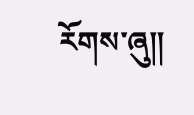རོགས་ཞུ༎